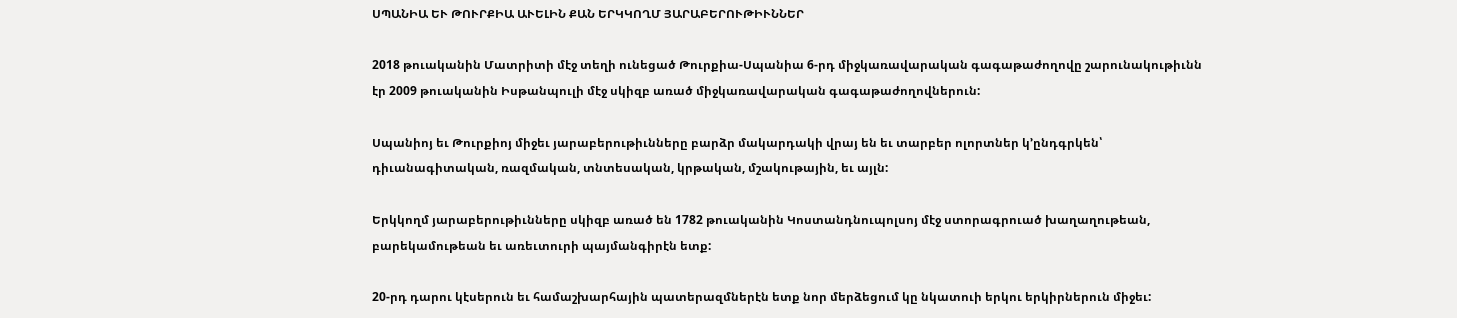ՍՊԱՆԻԱ ԵՒ ԹՈՒՐՔԻԱ ԱՒԵԼԻՆ ՔԱՆ ԵՐԿԿՈՂՄ ՅԱՐԱԲԵՐՈՒԹԻՒՆՆԵՐ

2018 թուականին Մատրիտի մէջ տեղի ունեցած Թուրքիա-Սպանիա 6-րդ միջկառավարական գագաթաժողովը շարունակութիւնն էր 2009 թուականին Իսթանպուլի մէջ սկիզբ առած միջկառավարական գագաթաժողովներուն:

Սպանիոյ եւ Թուրքիոյ միջեւ յարաբերութիւնները բարձր մակարդակի վրայ են եւ տարբեր ոլորտներ կ՚ընդգրկեն՝ դիւանագիտական, ռազմական, տնտեսական, կրթական, մշակութային, եւ այլն:

Երկկողմ յարաբերութիւնները սկիզբ առած են 1782 թուականին Կոստանդնուպոլսոյ մէջ ստորագրուած խաղաղութեան, բարեկամութեան եւ առեւտուրի պայմանգիրէն ետք:

20-րդ դարու կէսերուն եւ համաշխարհային պատերազմներէն ետք նոր մերձեցում կը նկատուի երկու երկիրներուն միջեւ: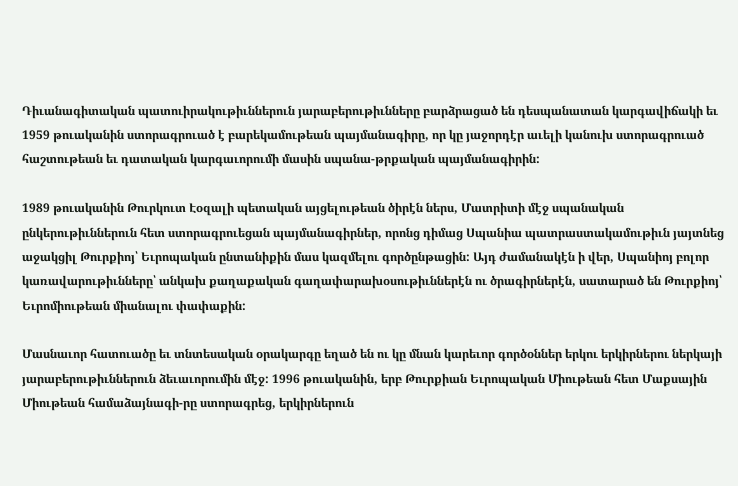Դիւանագիտական պատուիրակութիւններուն յարաբերութիւնները բարձրացած են դեսպանատան կարգավիճակի եւ 1959 թուականին ստորագրուած է բարեկամութեան պայմանագիրը, որ կը յաջորդէր աւելի կանուխ ստորագրուած հաշտութեան եւ դատական կարգաւորումի մասին սպանա-թրքական պայմանագիրին:

1989 թուականին Թուրկուտ Էօզալի պետական այցելութեան ծիրէն ներս, Մատրիտի մէջ սպանական ընկերութիւններուն հետ ստորագրուեցան պայմանագիրներ, որոնց դիմաց Սպանիա պատրաստակամութիւն յայտնեց աջակցիլ Թուրքիոյ՝ Եւրոպական ընտանիքին մաս կազմելու գործընթացին: Այդ ժամանակէն ի վեր, Սպանիոյ բոլոր կառավարութիւնները՝ անկախ քաղաքական գաղափարախօսութիւններէն ու ծրագիրներէն, սատարած են Թուրքիոյ՝ Եւրոմիութեան միանալու փափաքին:

Մասնաւոր հատուածը եւ տնտեսական օրակարգը եղած են ու կը մնան կարեւոր գործօններ երկու երկիրներու ներկայի յարաբերութիւններուն ձեւաւորումին մէջ: 1996 թուականին, երբ Թուրքիան Եւրոպական Միութեան հետ Մաքսային Միութեան համաձայնագի-րը ստորագրեց, երկիրներուն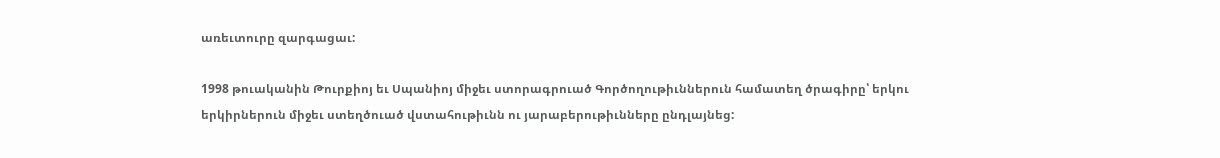առեւտուրը զարգացաւ:

1998 թուականին Թուրքիոյ եւ Սպանիոյ միջեւ ստորագրուած Գործողութիւններուն համատեղ ծրագիրը՝ երկու երկիրներուն միջեւ ստեղծուած վստահութիւնն ու յարաբերութիւնները ընդլայնեց: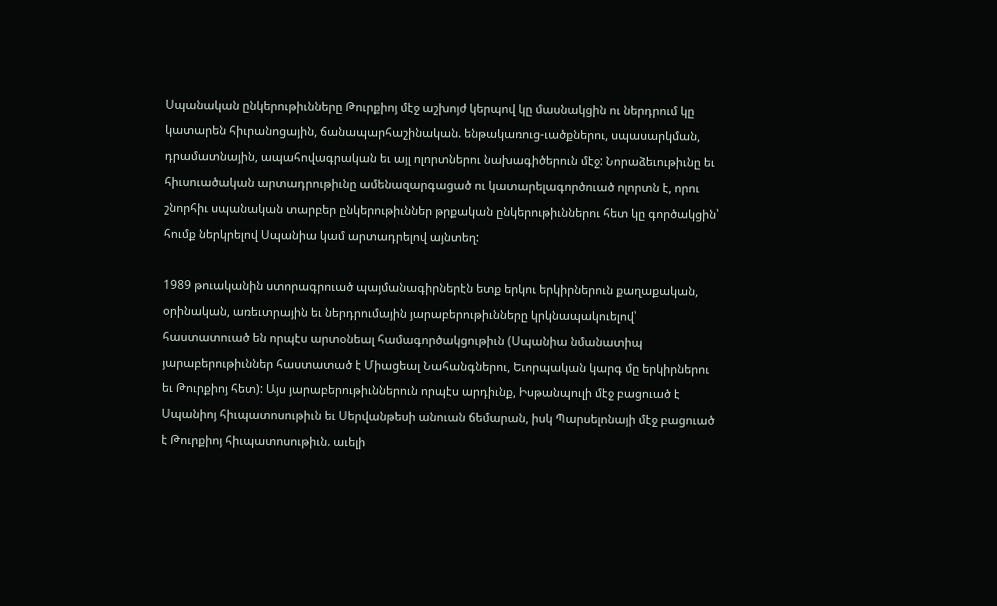Սպանական ընկերութիւնները Թուրքիոյ մէջ աշխոյժ կերպով կը մասնակցին ու ներդրում կը կատարեն հիւրանոցային, ճանապարհաշինական. ենթակառուց-ւածքներու, սպասարկման, դրամատնային, ապահովագրական եւ այլ ոլորտներու նախագիծերուն մէջ: Նորաձեւութիւնը եւ հիւսուածական արտադրութիւնը ամենազարգացած ու կատարելագործուած ոլորտն է, որու շնորհիւ սպանական տարբեր ընկերութիւններ թրքական ընկերութիւններու հետ կը գործակցին՝ հումք ներկրելով Սպանիա կամ արտադրելով այնտեղ:

1989 թուականին ստորագրուած պայմանագիրներէն ետք երկու երկիրներուն քաղաքական, օրինական, առեւտրային եւ ներդրումային յարաբերութիւնները կրկնապակուելով՝ հաստատուած են որպէս արտօնեալ համագործակցութիւն (Սպանիա նմանատիպ յարաբերութիւններ հաստատած է Միացեալ Նահանգներու, Եւորպական կարգ մը երկիրներու եւ Թուրքիոյ հետ): Այս յարաբերութիւններուն որպէս արդիւնք, Իսթանպուլի մէջ բացուած է Սպանիոյ հիւպատոսութիւն եւ Սերվանթեսի անուան ճեմարան, իսկ Պարսելոնայի մէջ բացուած է Թուրքիոյ հիւպատոսութիւն. աւելի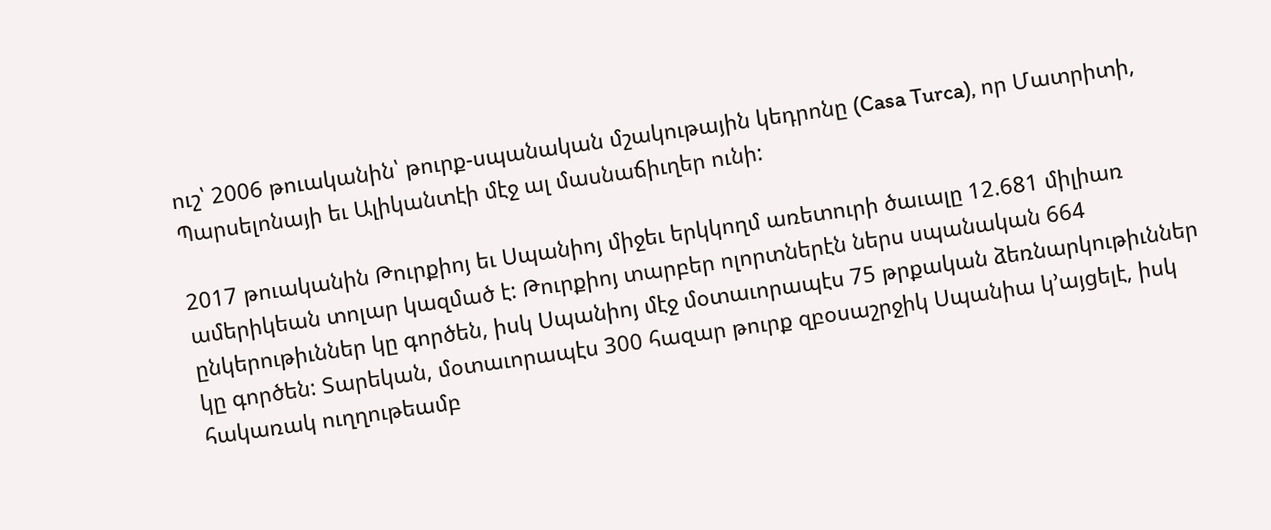ուշ՝ 2006 թուականին՝ թուրք-սպանական մշակութային կեդրոնը (Casa Turca), որ Մատրիտի, Պարսելոնայի եւ Ալիկանտէի մէջ ալ մասնաճիւղեր ունի:

2017 թուականին Թուրքիոյ եւ Սպանիոյ միջեւ երկկողմ առետուրի ծաւալը 12.681 միլիառ ամերիկեան տոլար կազմած է: Թուրքիոյ տարբեր ոլորտներէն ներս սպանական 664 ընկերութիւններ կը գործեն, իսկ Սպանիոյ մէջ մօտաւորապէս 75 թրքական ձեռնարկութիւններ կը գործեն: Տարեկան, մօտաւորապէս 300 հազար թուրք զբօսաշրջիկ Սպանիա կ՚այցելէ, իսկ հակառակ ուղղութեամբ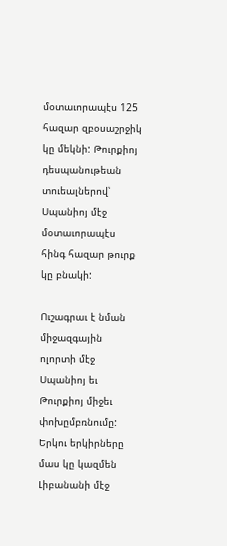մօտաւորապէս 125 հազար զբօսաշրջիկ կը մեկնի: Թուրքիոյ դեսպանութեան տուեալներով՝ Սպանիոյ մէջ մօտաւորապէս հինգ հազար թուրք կը բնակի:

Ուշագրաւ է նման միջազգային ոլորտի մէջ Սպանիոյ եւ Թուրքիոյ միջեւ փոխըմբռնումը: Երկու երկիրները մաս կը կազմեն Լիբանանի մէջ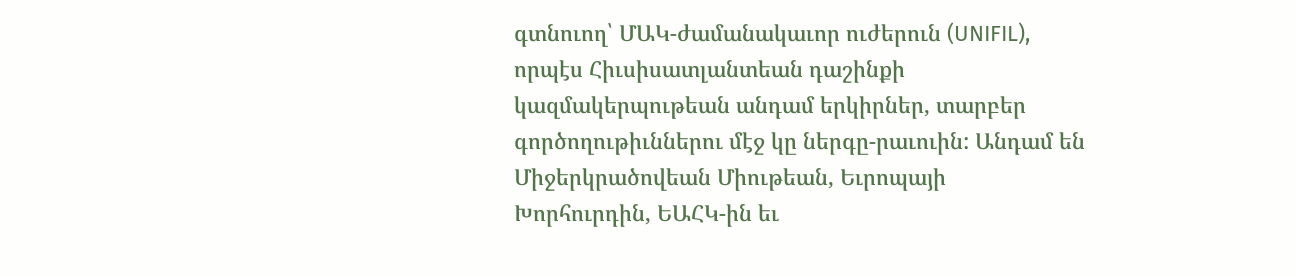գտնուող՝ ՄԱԿ-ժամանակաւոր ուժերուն (UNIFIL), որպէս Հիւսիսատլանտեան դաշինքի կազմակերպութեան անդամ երկիրներ, տարբեր գործողութիւններու մէջ կը ներգը-րաւուին: Անդամ են Միջերկրածովեան Միութեան, Եւրոպայի Խորհուրդին, ԵԱՀԿ-ին եւ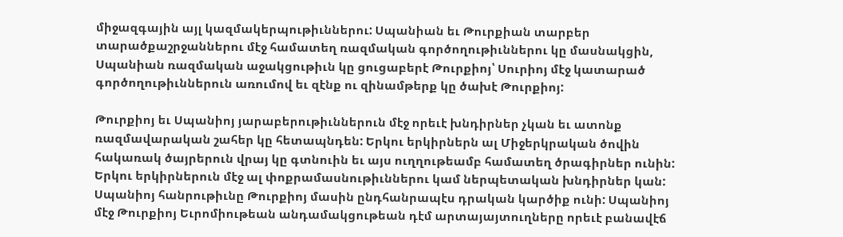միջազգային այլ կազմակերպութիւններու: Սպանիան եւ Թուրքիան տարբեր տարածքաշրջաններու մէջ համատեղ ռազմական գործողութիւններու կը մասնակցին, Սպանիան ռազմական աջակցութիւն կը ցուցաբերէ Թուրքիոյ՝ Սուրիոյ մէջ կատարած գործողութիւններուն առումով եւ զէնք ու զինամթերք կը ծախէ Թուրքիոյ:

Թուրքիոյ եւ Սպանիոյ յարաբերութիւններուն մէջ որեւէ խնդիրներ չկան եւ ատոնք ռազմավարական շահեր կը հետապնդեն: Երկու երկիրներն ալ Միջերկրական ծովին հակառակ ծայրերուն վրայ կը գտնուին եւ այս ուղղութեամբ համատեղ ծրագիրներ ունին: Երկու երկիրներուն մէջ ալ փոքրամասնութիւններու կամ ներպետական խնդիրներ կան: Սպանիոյ հանրութիւնը Թուրքիոյ մասին ընդհանրապէս դրական կարծիք ունի: Սպանիոյ մէջ Թուրքիոյ Եւրոմիութեան անդամակցութեան դէմ արտայայտուղները որեւէ բանավէճ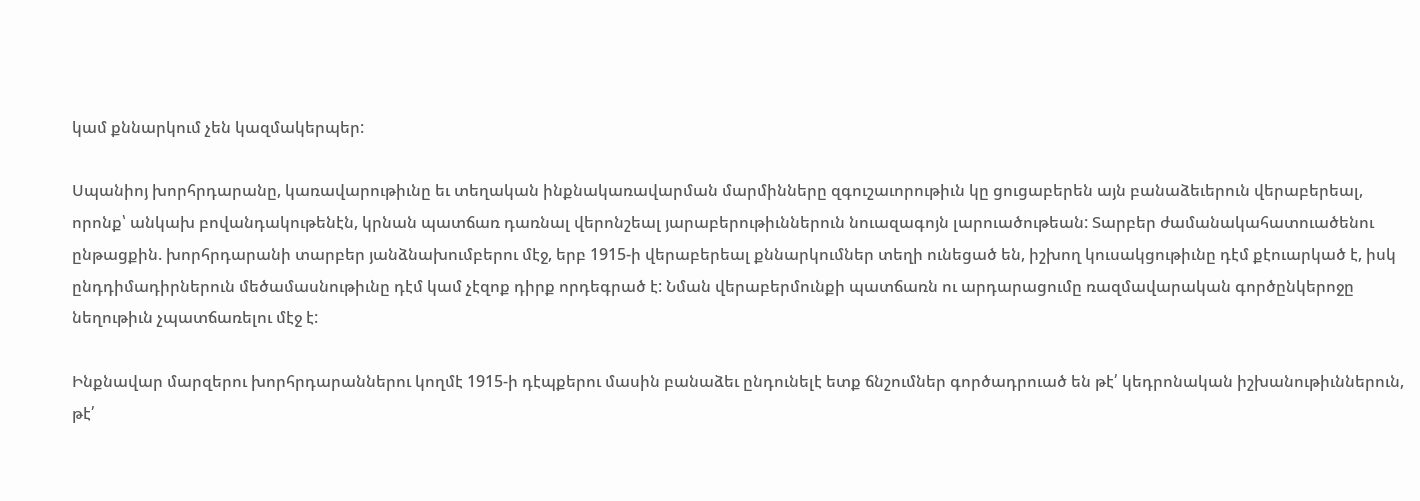կամ քննարկում չեն կազմակերպեր:

Սպանիոյ խորհրդարանը, կառավարութիւնը եւ տեղական ինքնակառավարման մարմինները զգուշաւորութիւն կը ցուցաբերեն այն բանաձեւերուն վերաբերեալ, որոնք՝ անկախ բովանդակութենէն, կրնան պատճառ դառնալ վերոնշեալ յարաբերութիւններուն նուազագոյն լարուածութեան: Տարբեր ժամանակահատուածենու ընթացքին. խորհրդարանի տարբեր յանձնախումբերու մէջ, երբ 1915-ի վերաբերեալ քննարկումներ տեղի ունեցած են, իշխող կուսակցութիւնը դէմ քէուարկած է, իսկ ընդդիմադիրներուն մեծամասնութիւնը դէմ կամ չէզոք դիրք որդեգրած է: Նման վերաբերմունքի պատճառն ու արդարացումը ռազմավարական գործընկերոջը նեղութիւն չպատճառելու մէջ է:

Ինքնավար մարզերու խորհրդարաններու կողմէ 1915-ի դէպքերու մասին բանաձեւ ընդունելէ ետք ճնշումներ գործադրուած են թէ՛ կեդրոնական իշխանութիւններուն, թէ՛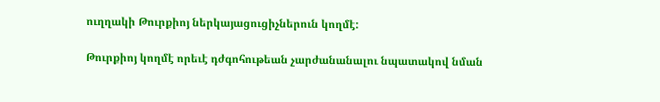ուղղակի Թուրքիոյ ներկայացուցիչներուն կողմէ:

Թուրքիոյ կողմէ որեւէ դժգոհութեան չարժանանալու նպատակով նման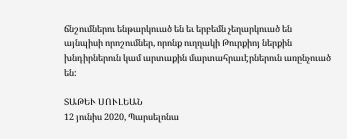ճնշումներու ենթարկուած են եւ երբեմն չեղարկուած են այնպիսի որոշումներ, որոնք ուղղակի Թուրքիոյ ներքին խնդիրներուն կամ արտաքին մարտահրաւէրներուն առընչուած են:

ՏԱԹԵՒ ՍՈՒԼԵԱՆ
12 յունիս 2020, Պարսելոնա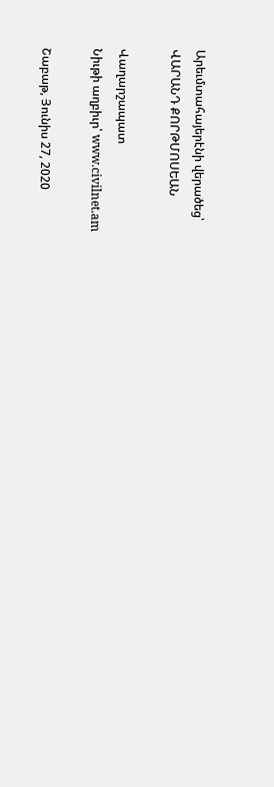Արեւմտահայերէնի վերածեց՝
ՎԱՐԱՆԴ ՔՈՐԹՄՈՍԵԱՆ

Վաղարշապատ
Նիւթի աղբիւր՝ www.civilnet.am

Շաբաթ, Յունիս 27, 2020